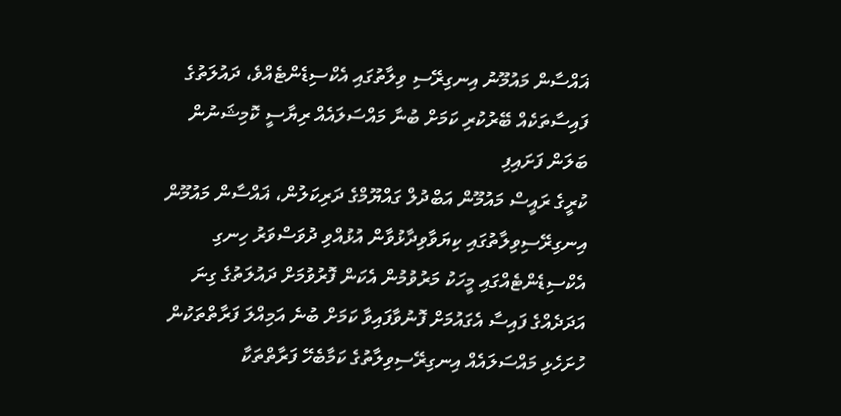ޣައްސާން މައުމޫނު އިނގިރޭސި ވިލާތުގައި އެކްސިޑެންޓެއްވެ، ދައުލަތުގެ ފައިސާތަކެއް ބޭރުކުރި ކަމަށް ބުނާ މައްސަލައެއް ރިޔާސީ ކޮމިޝަނުން ބަލަން ފަށައިފި
ކުރީގެ ރައީސް މައުމޫން އަބްދުލް ގައްޔޫމްގެ ދަރިކަލުން، ޣައްސާން މައުމޫން އިނގިރޭސިވިލާތުގައި ކިޔަވާވިދާޅުވާން އުޅުއްވި ދުވަސްވަރު ހިނގި އެކްސިޑެންޓެއްގައި މީހަކު މަރުވުމުން އެކަން ފޮރުވުމަށް ދައުލަތުގެ ގިނަ އަދަދެއްގެ ފައިސާ އެގައުމަށް ފޮނުވާފައިވާ ކަމަށް ބުނެ އަމިއްލަ ފަރާތްތަކުން ހުށަހެޅި މައްސަލައެއް އިނގިރޭސިވިލާތުގެ ކަމާބެހޭ ފަރާތްތަކާ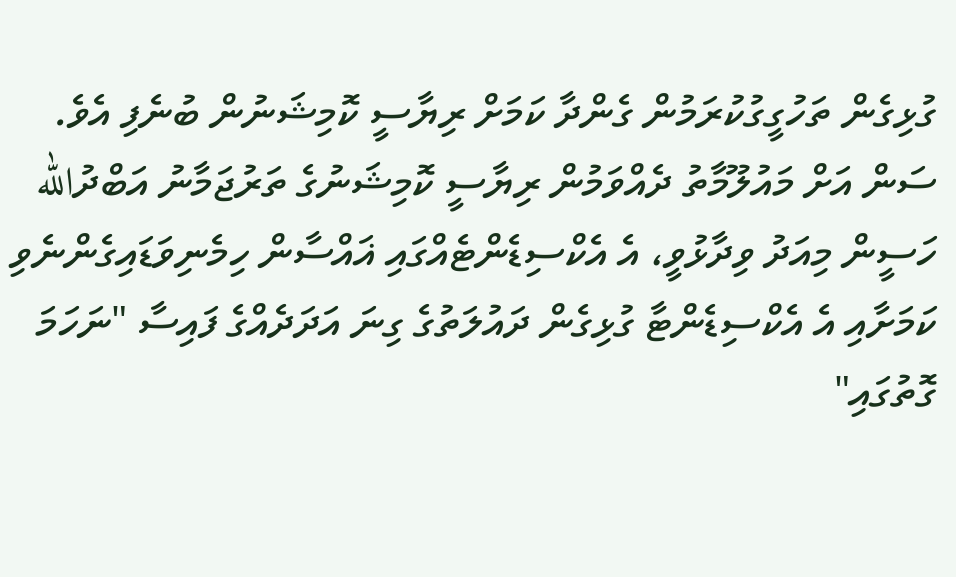ގުޅިގެން ތަހުގީގުކުރަމުން ގެންދާ ކަމަށް ރިޔާސީ ކޮމިޝަނުން ބުނެފި އެވެ.
ސަން އަށް މައުލޫމާތު ދެއްވަމުން ރިޔާސީ ކޮމިޝަނުގެ ތަރުޖަމާނު އަބްދުالله ހަސީން މިއަދު ވިދާޅުވީ، އެ އެކްސިޑެންޓެއްގައި ޣައްސާން ހިމެނިވަޑައިގެންނެވި ކަމަށާއި އެ އެކްސިޑެންޓާ ގުޅިގެން ދައުލަތުގެ ގިނަ އަދަދެއްގެ ފައިސާ "ނަހަމަ ގޮތުގައި"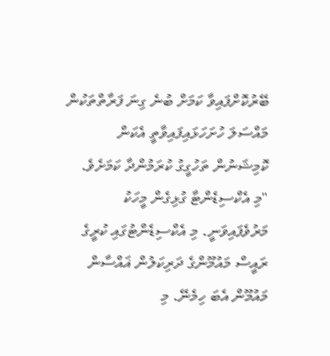ބޭރުކޮށްފައިވާ ކަމަށް ބުނެ ގިނަ ފަރާތްތަކުން މައްސަލަ ހުށަހަޅައިފައިވާތީ އެކަން ކޮމިޝަނުން ތަހުގީގު ކުރަމުންދާ ކަމަށެވެ.
"މި އެކްސިޑެންޓާ ގުޅިގެން މީހަކު މަރުވެފައިވަނީ. މި އެކްސިޑެންޓުގައި ކުރީގެ ރައީސް މައުމޫންގެ ދަރިކަލުން ޣައްސާން މައުމޫން އެބަ ހިމެނޭ. މި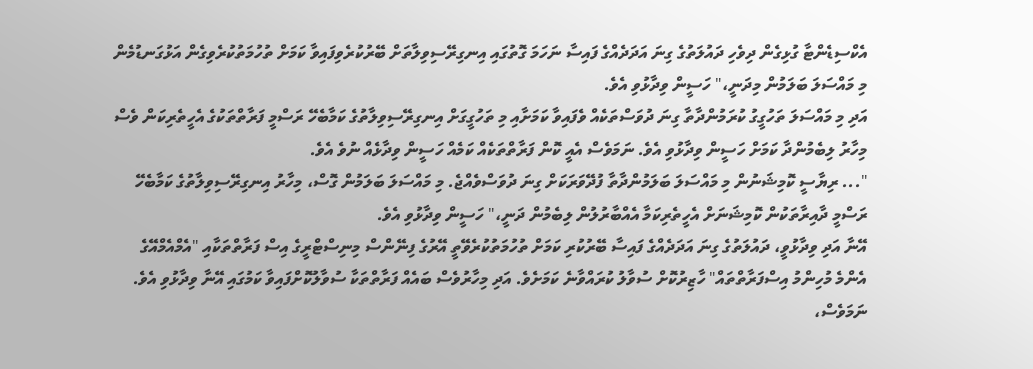އެކްސިޑެންޓާ ގުޅިގެން ދިވެހި ދައުލަތުގެ ގިނަ އަދަދެއްގެ ފައިސާ ނަހަމަ ގޮތުގައި އިނގިރޭސިވިލާތަށް ބޭރުކުރެވިފައިވާ ކަމަށް ތުހުމަތުކުރެވިގެން އަޅުގަނޑުމެން މި މައްސަލަ ބަލަމުން މިދަނީ،" ހަސީން ވިދާޅުވި އެވެ.
އަދި މި މައްސަލަ ތަހުގީގު ކުރަމުންދާތާ ގިނަ ދުވަސްތަކެއް ވެފައިވާ ކަމަށާއި މި ތަހުގީގަށް އިނގިރޭސިވިލާތުގެ ކަމާބެހޭ ރަސްމީ ފަރާތްތަކުގެ އެހީތެރިކަން ވެސް މިހާރު ލިބެމުންދާ ކަމަށް ހަސީން ވިދާޅުވި އެވެ. ނަމަވެސް އެއީ ކޮން ފަރާތްތަކެއް ކަމެއް ހަސީން ވިދާޅެއް ނުވެ އެވެ.
"... ރިޔާސީ ކޮމިޝަނުން މި މައްސަލަ ބަލަމުންދާތާ ފުދޭވަރަކަށް ގިނަ ދުވަސްވެއްޖެ. މި މައްސަލަ ބަލަމުން ގޮސް، މިހާރު އިނގިރޭސިވިލާތުގެ ކަމާބެހޭ ރަސްމީ ދާއިރާތަކުން ކޮމިޝަނަށް އެހީތެރިކަމާ އެއްބާރުލުން ލިބެމުން ދަނީ،" ހަސީން ވިދާޅުވި އެވެ.
އޭނާ އަދި ވިދާޅުވީ، ދައުލަތުގެ ގިނަ އަދަދެއްގެ ފައިސާ ބޭރުކުރި ކަމަށް ތުހުމަތުކުރެވޭތީ އޭރުގެ ފިނޭންސް މިނިސްޓްރީގެ އިސް ފަރާތްތަކާއި "އެމްއެމްއޭގެ އެންމެ މުހިންމު އިސްފަރާތްތައް" ހާޒިރުކޮށް ސުވާލު ކުރައްވާނެ ކަމަށެވެ. އަދި މިހާރުވެސް ބައެއް ފަރާތްތަކާ ސުވާލުކޮށްފައިވާ ކަމުގައި އޭނާ ވިދާޅުވި އެވެ.
ނަމަވެސް،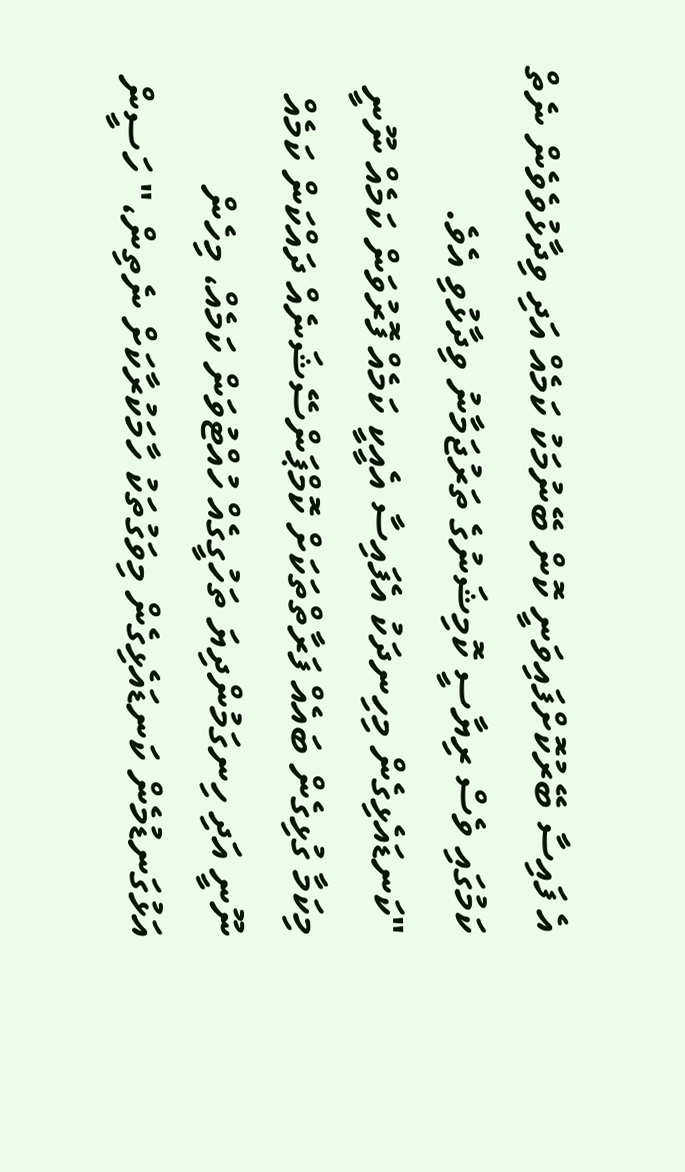އެ ފައިސާ ބޭރުކޮށްފައިވަނީ ކޮން ބޭނުމަކު ކަމެއް އަދި ވިދާޅުވެވެން ނެތް ކަމުގައި ވެސް ރިޔާސީ ކޮމިޝަނުގެ ތަރުޖަމާނު ވިދާޅުވި އެވެ.
"ކަނޑައެޅިގެން މިހިނދަކު އެފައިސާ އެއީކީ ކަމެއް ފޮރުވަން ކަމެއް ނޫނީ މިކަމާ ގުޅިގެން ބައެއް ފަރާތްތަކަށް ކޮމްޕަންސޭޝަނެއް ދައްކަން ކަމެއް ނޫނީ އަދި ހިނގަމުންދިޔަ ތަހުގީގެއް ހުއްޓުވަން ކަމެއް، މިހެން އަޅުގަނޑުމެން ކަނޑައެޅިގެން މިވަގުތަކު ހާމަކުރާކަށް ނެތިން،" ހަސީން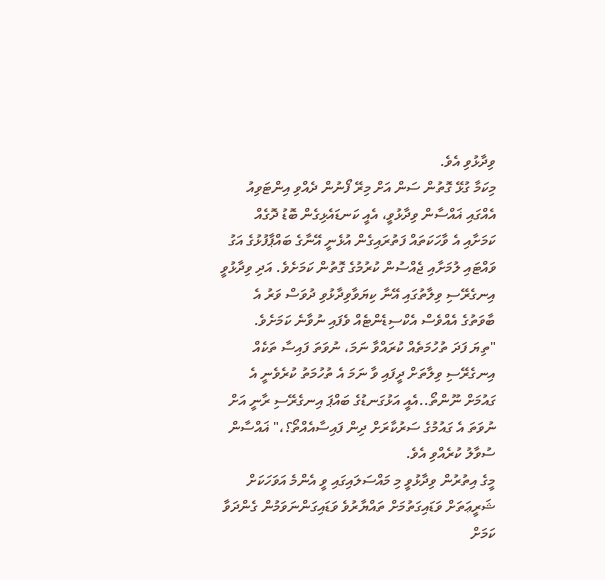ވިދާޅުވި އެވެ.
މިކަމާ ގުޅޭ ގޮތުން ސަން އަށް މިރޭ ފޯނުން ދެއްވި އިންޓަވިއު އެއްގައި ޣައްސާން ވިދާޅުވީ، އެއީ ކަނޑައެޅިގެން ބޮޑު ދޮގެއް ކަމަށާއި އެ ވާހަކަތައް ފަތުރައިގެން އުޅެނީ އޭނާގެ ބައްޕާފުޅުގެ އަގު ވައްޓައި ލުމަށާއި ޖެއްސުން ކުރުމުގެ ގޮތުން ކަމަށެވެ. އަދި ވިދާޅުވީ އިނގެރޭސި ވިލާތުގައި އޭނާ ކިޔަވާވިދާޅުވި ދުވަސް ވަރު އެ ބާވަތުގެ އެއްވެސް އެކްސިޑެންޓެއް ވެފައި ނުވާނެ ކަމަށެވެ.
"ތިޔަ ފަދަ ތުހުމަތެއް ކުރައްވާ ނަމަ، ނުވަތަ ފައިސާ ތަކެއް އިނގެރޭސި ވިލާތަށް ދީފައި ވާ ނަމަ އެ ތުހުމަތު ކުރެވެނީ އެ ގައުމަށް ނޫންތޯ..އެއީ އަޅުގަނޑުގެ ބައްޕަ އިނގެރޭސި ރާނީ އަށް ނުވަތަ އެ ގައުމުގެ ސަރުކާރަށް ދިން ފައިސާއެއްތޯ؟،" ޣައްސާން ސުވާލު ކުރެއްވި އެވެ.
މީގެ އިތުރުން ވިދާޅުވީ މި މައްސަލައިގައި ވީ އެންމެ އަވަހަކަށް ޝަރީޢަތަށް ވަޑައިގަތުމަށް ތައްޔާރުވެ ވަޑައިގަންނަވަމުން ގެންދަވާ ކަމަށް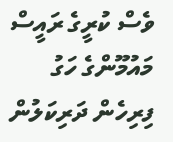ވެސް ކުރީގެ ރައީސް މައުމޫންގެ ހަގު ފިރިހެން ދަރިކަލުން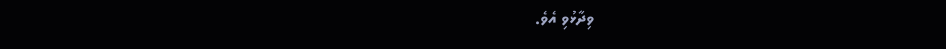ވިދާޅުވި އެވެ.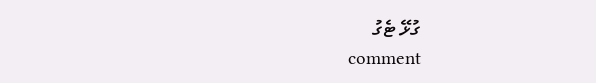ގުޅޭ ޓެގު
comment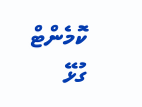ކޮމެންޓް
ގުޅޭ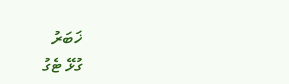ޚަބަރު
ގުޅޭ ޓެގު